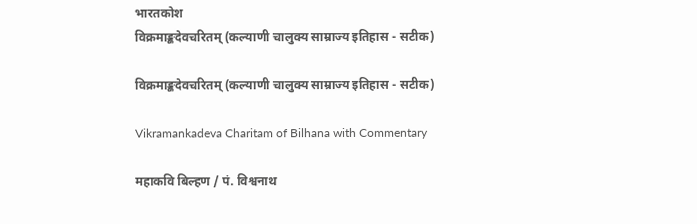भारतकोश
विक्रमाङ्कदेवचरितम् (कल्याणी चालुक्य साम्राज्य इतिहास - सटीक)

विक्रमाङ्कदेवचरितम् (कल्याणी चालुक्य साम्राज्य इतिहास - सटीक)

Vikramankadeva Charitam of Bilhana with Commentary

महाकवि बिल्हण / पं. विश्वनाथ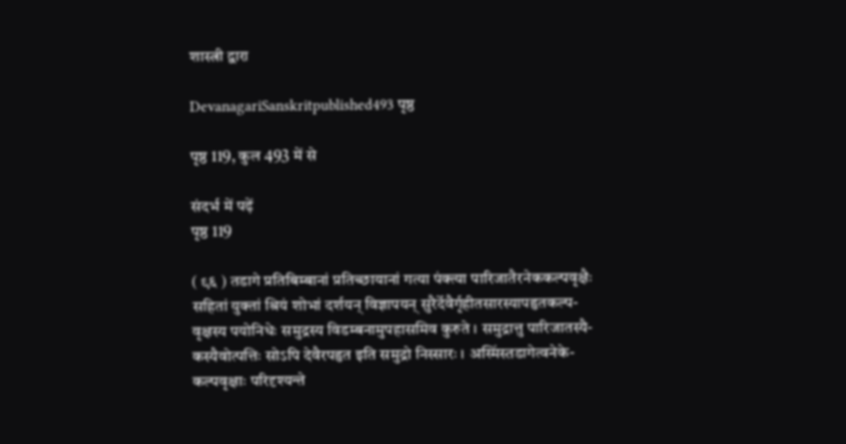शास्त्री द्वारा

DevanagariSanskritpublished493 पृष्ठ

पृष्ठ 119, कुल 493 में से

संदर्भ में पढ़ें
पृष्ठ 119

( ९६ ) तडागे प्रतिबिम्बानां प्रतिच्छायानां गत्या पंक्त्या पारिजातैरनेककल्पवृक्षैः सहितां युक्तां श्रियं शोभां दर्शयन् विज्ञापयन् सुरैर्देवैर्गृहीतसारस्यापहृतकल्प- वृक्षस्य पयोनिधेः समुद्रस्य विडम्बनामुपहासमिव कुरुते । समुद्रात्तु पारिजातस्यै- कस्यैवोत्पत्तिः सोऽपि देवैरपहृत इति समुद्रो निस्सारः । अस्मिंस्तडागेत्वनेके- कल्पवृक्षाः परिदृश्यन्ते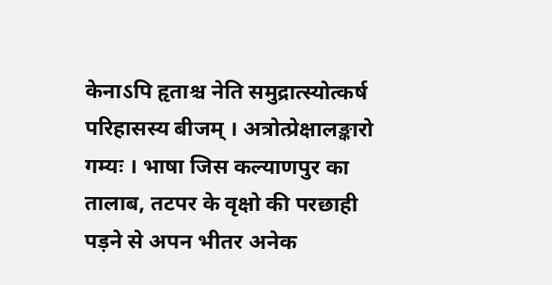केनाऽपि हृताश्च नेति समुद्रात्स्योत्कर्ष परिहासस्य बीजम् । अत्रोत्प्रेक्षालङ्कारो गम्यः । भाषा जिस कल्याणपुर का तालाब, तटपर के वृक्षो की परछाही पड़ने से अपन भीतर अनेक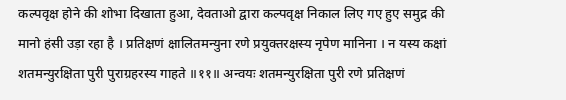कल्पवृक्ष होने की शोभा दिखाता हुआ, देवताओ द्वारा कल्पवृक्ष निकाल लिए गए हुए समुद्र की मानो हंसी उड़ा रहा है । प्रतिक्षणं क्षालितमन्युना रणे प्रयुक्तरक्षस्य नृपेण मानिना । न यस्य कक्षां शतमन्युरक्षिता पुरी पुराग्रहरस्य गाहते ॥११॥ अन्वयः शतमन्युरक्षिता पुरी रणे प्रतिक्षणं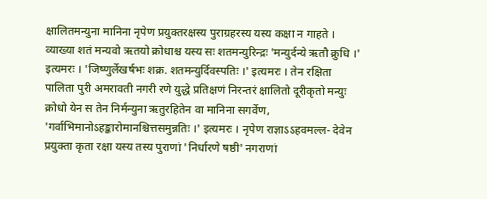क्षालितमन्युना मानिना नृपेण प्रयुक्तरक्षस्य पुराग्रहरस्य यस्य कक्षा न गाहते । व्याख्या शतं मन्यवो ऋतयो क्रोधाश्च यस्य सः शतमन्युरिन्द्रः 'मन्युर्दन्ये ऋतौ क्रुधि ।' इत्यमरः । 'जिष्णुर्लेखर्षभः शक्र. शतमन्युर्दिवस्पतिः ।' इत्यमरः । तेन रक्षिता पालिता पुरी अमरावती नगरी रणे युद्धे प्रतिक्षणं निरन्तरं क्षालितो दूरीकृतो मन्युः क्रोधो येन स तेन निर्मन्युना ऋतुरहितेन वा मानिना सगर्वेण, 'गर्वाभिमानोऽहङ्कारोमानश्चित्तसमुन्नतिः ।' इत्यमरः । नृपेण राज्ञाऽऽहवमल्ल- देवेन प्रयुक्ता कृता रक्षा यस्य तस्य पुराणां 'निर्धारणे षष्ठी' नगराणां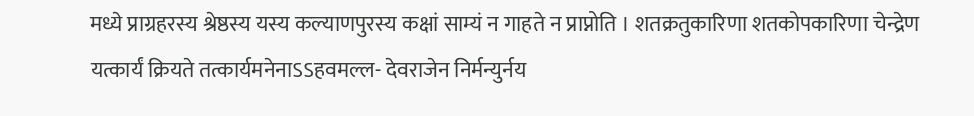मध्ये प्राग्रहरस्य श्रेष्ठस्य यस्य कल्याणपुरस्य कक्षां साम्यं न गाहते न प्राप्नोति । शतक्रतुकारिणा शतकोपकारिणा चेन्द्रेण यत्कार्यं क्रियते तत्कार्यमनेनाऽऽहवमल्ल- देवराजेन निर्मन्युर्नय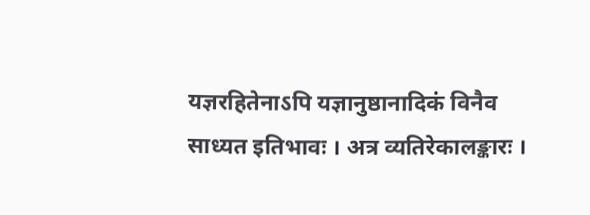यज्ञरहितेनाऽपि यज्ञानुष्ठानादिकं विनैव साध्यत इतिभावः । अत्र व्यतिरेकालङ्कारः ।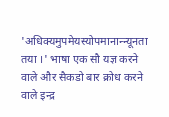'अधिक्यमुपमेयस्योपमानान्न्यूनता तया ।' भाषा एक सौ यज्ञ करने वाले और सैकडो बार क्रोध करने वाले इन्द्र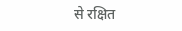से रक्षित